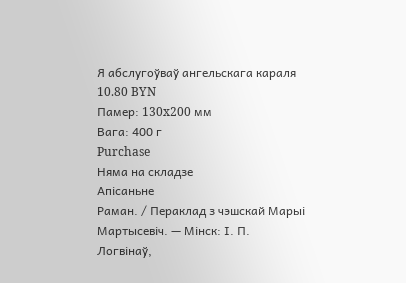Я абслугоўваў ангельскага караля
10.80 BYN
Памер: 130x200 мм
Вага: 400 г
Purchase
Няма на складзе
Апісаньне
Раман. / Пераклад з чэшскай Марыі Мартысевіч. — Мінск: І. П. Логвінаў,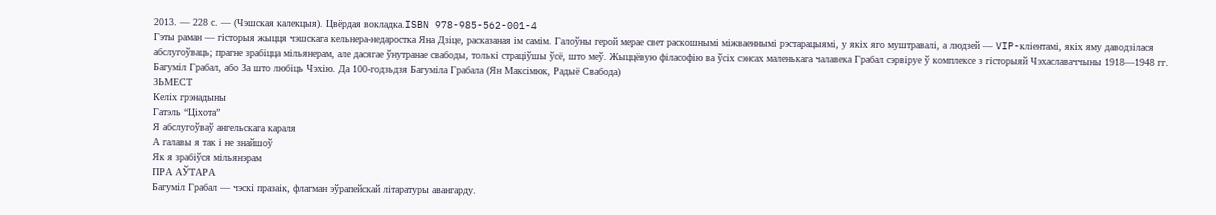2013. — 228 с. — (Чэшская калекцыя). Цвёрдая вокладка.ISBN 978-985-562-001-4
Гэты раман — гісторыя жыцця чэшскага кельнера-недаростка Яна Дзіце, расказаная ім самім. Галоўны герой мерае свет раскошнымі міжваеннымі рэстарацыямі, у якіх яго муштравалі, а людзей — VIP-кліентамі, якіх яму даводзілася абслугоўваць; прагне зрабіцца мільянерам, але дасягае ўнутранае свабоды, толькі страціўшы ўсё, што меў. Жыццёвую філасофію ва ўсіх сэнсах маленькага чалавека Грабал сэрвіруе ў комплексе з гісторыяй Чэхаславаччыны 1918—1948 гг.
Багуміл Грабал, або За што любіць Чэхію. Да 100-годзьдзя Багуміла Грабала (Ян Максімюк, Радыё Свабода)
ЗЬМЕСТ
Келіх грэнадыны
Гатэль “Ціхота”
Я абслугоўваў ангельскага караля
А галавы я так і не знайшоў
Як я зрабіўся мільянэрам
ПРА АЎТАРА
Багуміл Грабал — чэскі празаік, флагман эўрапейскай літаратуры авангарду.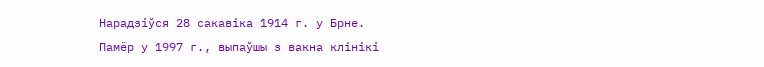Нарадзіўся 28 сакавіка 1914 г. у Брне.
Памёр у 1997 г., выпаўшы з вакна клінікі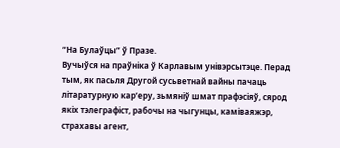“На Булаўцы” ў Празе.
Вучыўся на праўніка ў Карлавым унівэрсытэце. Перад тым, як пасьля Другой сусьветнай вайны пачаць літаратурную кар’еру, зьмяніў шмат прафэсіяў, сярод якіх тэлеграфіст, рабочы на чыгунцы, каміваяжэр, страхавы агент,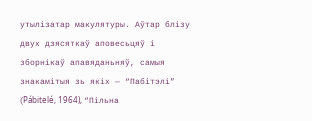утылізатар макулятуры. Аўтар блізу двух дзясяткаў аповесьцяў і зборнікаў апавяданьняў, самыя знакамітыя зь якіх — “Пабітэлі” (Pábitelé, 1964), “Пільна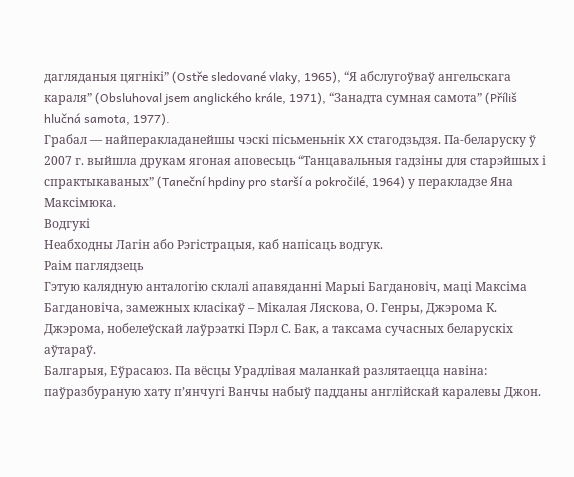дагляданыя цягнікі” (Ostře sledované vlaky, 1965), “Я абслугоўваў ангельскага караля” (Obsluhoval jsem anglického krále, 1971), “Занадта сумная самота” (Příliš hlučná samota, 1977).
Грабал — найперакладанейшы чэскі пісьменьнік XX стагодзьдзя. Па-беларуску ў 2007 г. выйшла друкам ягоная аповесьць “Танцавальныя гадзіны для старэйшых і спрактыкаваных” (Taneční hpdiny pro starší a pokročilé, 1964) у перакладзе Яна Максімюка.
Водгукі
Неабходны Лагін або Рэгістрацыя, каб напісаць водгук.
Раім паглядзець
Гэтую калядную анталогію склалі апавяданні Марыі Багдановіч, маці Максіма Багдановіча, замежных класікаў – Мікалая Ляскова, О. Генры, Джэрома К. Джэрома, нобелеўскай лаўрэаткі Пэрл С. Бак, а таксама сучасных беларускіх аўтараў.
Балгарыя, Еўрасаюз. Па вёсцы Урадлівая маланкай разлятаецца навіна: паўразбураную хату п’янчугі Ванчы набыў падданы англійскай каралевы Джон.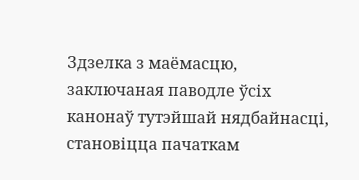Здзелка з маёмасцю, заключаная паводле ўсіх канонаў тутэйшай нядбайнасці, становіцца пачаткам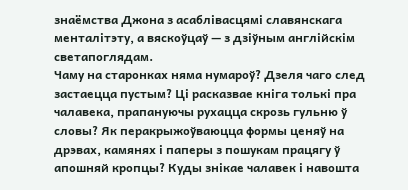знаёмства Джона з асаблівасцямі славянскага менталітэту, а вяскоўцаў — з дзіўным англійскім светапоглядам.
Чаму на старонках няма нумароў? Дзеля чаго след застаецца пустым? Ці расказвае кніга толькі пра чалавека, прапануючы рухацца скрозь гульню ў словы? Як перакрыжоўваюцца формы ценяў на дрэвах, камянях і паперы з пошукам працягу ў апошняй кропцы? Куды знікае чалавек і навошта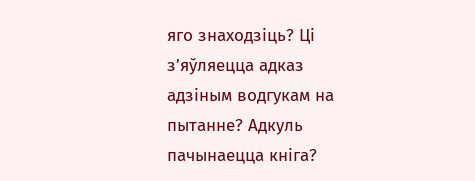яго знаходзіць? Ці з’яўляецца адказ адзіным водгукам на пытанне? Адкуль пачынаецца кніга?